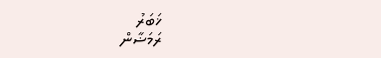ޚަބަރު
ރަމަޟާން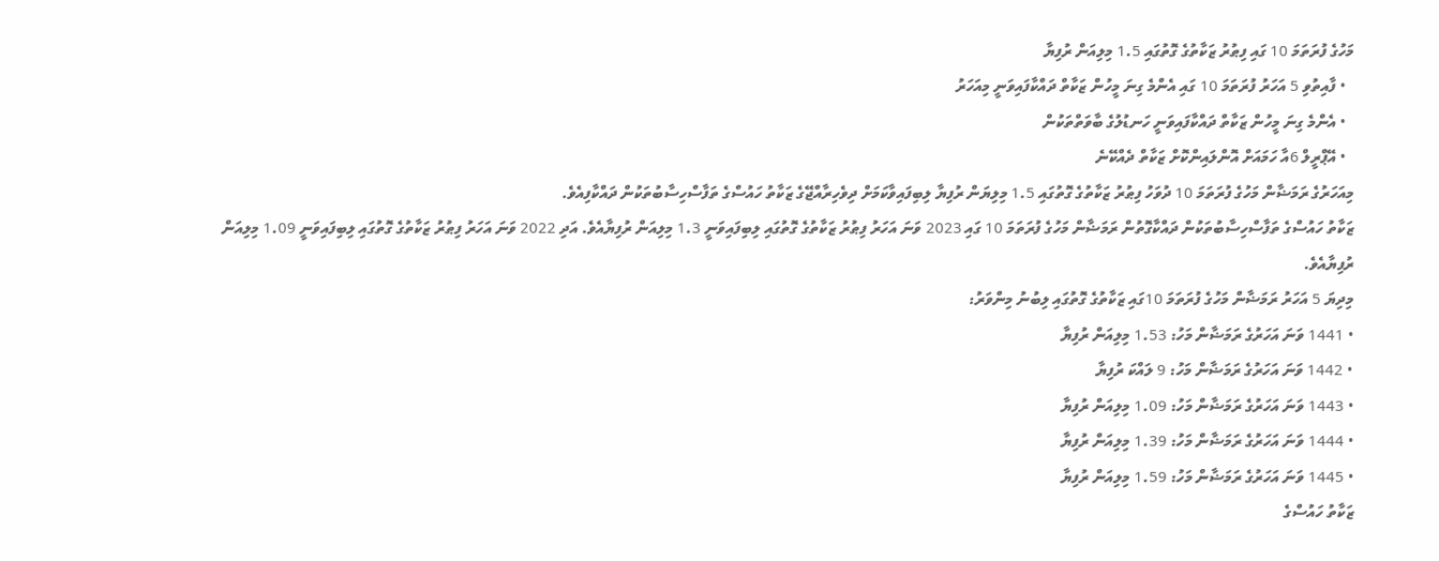މަހުގެ ފުރަތަމަ 10 ގައި ފިޠުރު ޒަކާތުގެ ގޮތުގައި 1.5 މިލިއަން ރުފިޔާ
  • ފާއިތުވި 5 އަހަރު ފުރަތަމަ 10 ގައި އެންމެ ގިނަ މީހުން ޒަކާތް ދައްކާފައިވަނީ މިއަހަރު
  • އެންމެ ގިނަ މީހުން ޒަކާތް ދައްކާފައިވަނީ ހަނޑުލުގެ ބާވަތްތަކުން
  • އޭޕްރީލް 6އާ ހަމައަށް އޮންލައިންކޮށް ޒަކާތް ދެއްކޭނެ
މިއަހަރުގެ ރަމަޟާން މަހުގެ ފުރަތަމަ 10 ދުވަހު ފިޠުރު ޒަކާތުގެ ގޮތުގައި 1.5 މިލިޔަން ރުފިޔާ ލިބިފައިވާކަމަށް ދިވެހިރާއްޖޭގެ ޒަކާތު ހައުސްގެ ތަފާސްހިސާބުތަކުން ދައްކާފިއެވެ.
ޒަކާތު ހައުސްގެ ތަފާސްހިސާބުތަކުން ދައްކާގޮތުން ރަމަޟާން މަހުގެ ފުރަތަމަ 10 ގައި 2023 ވަނަ އަހަރު ފިޠުރު ޒަކާތުގެ ގޮތުގައި ލިބިފައިވަނީ 1.3 މިލިއަން ރުފިޔާއެވެ. އަދި 2022 ވަނަ އަހަރު ފިޠުރު ޒަކާތުގެ ގޮތުގައި ލިބިފައިވަނީ 1.09 މިލިއަން ރުފިޔާއެވެ.
މިދިޔަ 5 އަހަރު ރަމަޟާން މަހުގެ ފުރަތަމަ 10ގައި ޒަކާތުގެ ގޮތުގައި ލިބުނު މިންވަރު:
• 1441 ވަނަ އަހަރުގެ ރަމަޟާން މަހު: 1.53 މިލިއަން ރުފިޔާ
• 1442 ވަނަ އަހަރުގެ ރަމަޟާން މަހު: 9 ލައްކަ ރުފިޔާ
• 1443 ވަނަ އަހަރުގެ ރަމަޟާން މަހު: 1.09 މިލިއަން ރުފިޔާ
• 1444 ވަނަ އަހަރުގެ ރަމަޟާން މަހު: 1.39 މިލިއަން ރުފިޔާ
• 1445 ވަނަ އަހަރުގެ ރަމަޟާން މަހު: 1.59 މިލިއަން ރުފިޔާ
ޒަކާތު ހައުސްގެ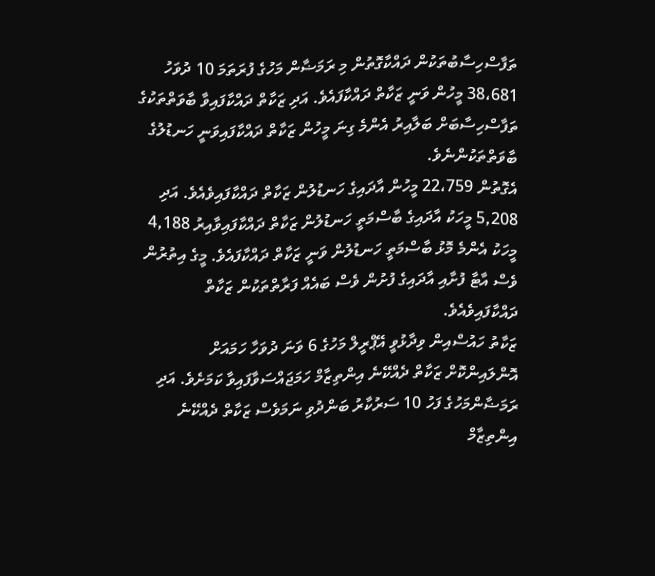ތަފާސްހިސާބުތަކުން ދައްކާގޮތުން މި ރަމަޟާން މަހުގެ ފުރަތަމަ 10 ދުވަހު 38،681 މީހުން ވަނީ ޒަކާތް ދައްކާފައެވެ. އަދި ޒަކާތް ދައްކާފައިވާ ބާވަތްތަކުގެ ތަފާސްހިސާބަށް ބަލާއިރު އެންމެ ގިނަ މީހުން ޒަކާތް ދައްކާފައިވަނީ ހަނޑުލުގެ ބާވަތްތަކުންނެވެ.
އެގޮތުން 22،759 މީހުން އާދައިގެ ހަނޑުލުން ޒަކާތް ދައްކާފައިވެއެވެ. އަދި 5,208 މީހަކު އާދައިގެ ބާސްމަތީ ހަނޑުލުން ޒަކާތް ދައްކާފައިވާއިރު 4,188 މީހަކު އެންމެ މޮޅު ބާސްމަތީ ހަނޑުލުން ވަނީ ޒަކާތް ދައްކާފައެވެ. މީގެ އިތުރުން ވެސް އާޓާ ފުށާއި އާދައިގެ ފުށުން ވެސް ބައެއް ފަރާތްތަކުން ޒަކާތް ދައްކާފައިވެއެވެ.
ޒަކާތު ހައުސްއިން ވިދާޅުވީ އޭޕްރީލް މަހުގެ 6 ވަނަ ދުވަހާ ހަމައަށް އޮންލައިންކޮށް ޒަކާތް ދެއްކޭނެ އިންތިޒާމް ހަމަޖައްސަވާފައިވާ ކަމަށެވެ. އަދި ރަމަޟާންމަހުގެ ފަހު 10 ސަރުކާރު ބަންދުވި ނަމަވެސް ޒަކާތް ދެއްކޭނެ އިންތިޒާމް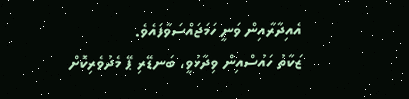އެއިދާރާއިން ވަނީ ހަމަޖައްސަވާފައެވެ.
ޒަކާތު ހައުސްއިން ވިދާޅުވީ، ބަނޑޭރި ޕޭ މެދުވެރިކޮށް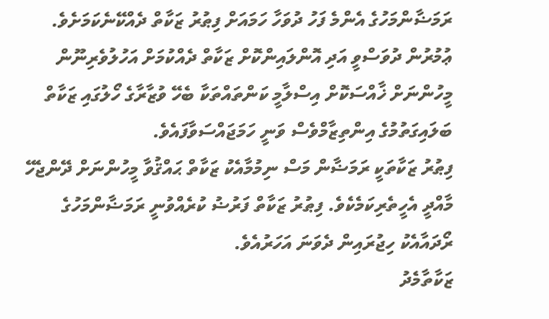ރަމަޟާންމަހުގެ އެންމެ ފަހު ދުވަހާ ހަމައަށް ފިޠުރު ޒަކާތް ދެއްކޭނެކަމަށެވެ. ޢުމުރުން ދުވަސްވީ އަދި އޮންލައިންކޮށް ޒަކާތް ދެއްކުމަށް އަހުލުވެރިނޫން މީހުންނަށް ޚާއްސަކޮށް އިސްލާމީ ކަންތައްތަކާ ބެހޭ ވުޒާރާގެ ހޯލުގައި ޒަކާތް ބަލައިގަތުމުގެ އިންތިޒާމްވެސް ވަނީ ހަމަޖައްސަވާފައެވެ.
ފިޠުރު ޒަކާތަކީ ރަމަޟާން މަސް ނިމުމާއެކު ޒަކާތް ޙައްޤުވާ މީހުންނަށް ދޭންޖެހޭ މާއްދީ އެހީތެރިކަމެކެވެ. ފިޠުރު ޒަކާތް ފަރުޟު ކުރެއްވުނީ ރަމަޟާންމަހުގެ ރޯދައާއެކު ހިޖުރައިން ދެވަނަ އަހަރުއެވެ.
ޒަކާތާމެދު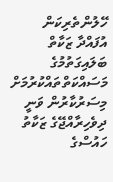ހޭލުންތެރިކަން އުފައްދާ ޒަކާތް ބަލައިގަތުމުގެ މަސައްކަތްތައްކުރުމަށް މިސަރުކާރުން ވަނީ ދިވެހިރާއްޖޭގެ ޒަކާތު ހައުސްގެ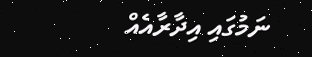ނަމުގައި އިދާރާއެއް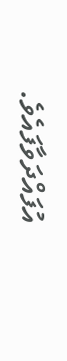އުފައްދަވާފައެވެ.